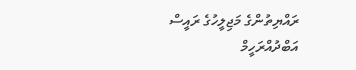ރައްޔިތުންގެ މަޖިލީހުގެ ރައީސް އަބްދުއްރަހީމް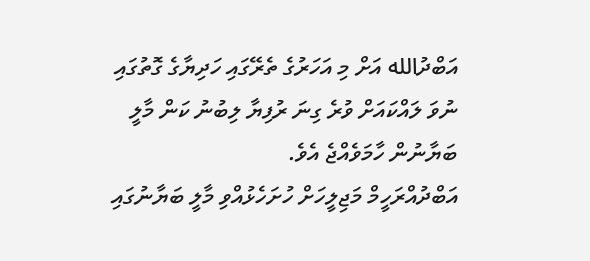އަބްދުالله އަށް މި އަހަރުގެ ތެރޭގައި ހަދިޔާގެ ގޮތުގައި ނުވަ ލައްކައަށް ވުރެ ގިނަ ރުފިޔާ ލިބުނު ކަން މާލީ ބަޔާނުން ހާމަވެއްޖެ އެވެ.
އަބްދުއްރަހީމް މަޖިލީހަށް ހުށަހެޅުއްވި މާލީ ބަޔާނުގައި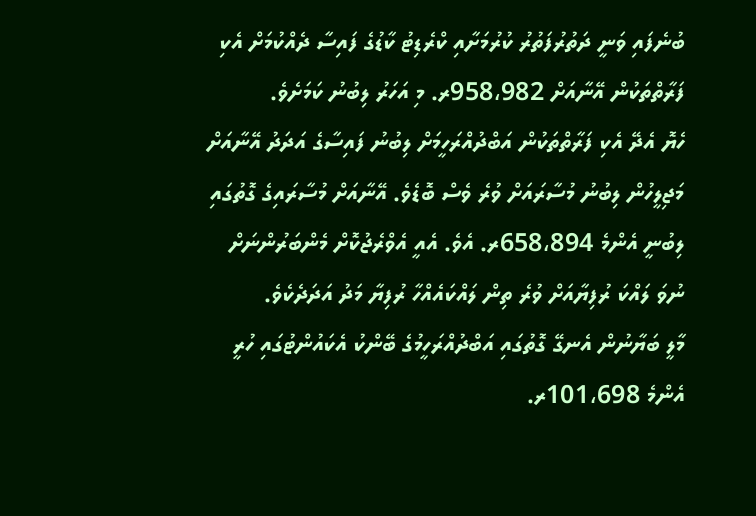ބުނެފައި ވަނީ ދަތުރުފަތުރު ކުރުމަށާއި ކްރެޑިޓު ކާޑުގެ ފައިސާ ދެއްކުމަށް އެކި ފަރާތްތަކުން އޭނާއަށް 958،982ރ. މި އަހަރު ލިބުނު ކަމަށެވެ.
ހެޔޮ އެދޭ އެކި ފަރާތްތަކުން އަބްދުއްރަހީމަށް ލިބުނު ފައިސާގެ އަދަދު އޭނާއަށް މަޖިލީހުން ލިބުނު މުސާރައަށް ވުރެ ވެސް ބޮޑެވެ. އޭނާއަށް މުސާރައިގެ ގޮތުގައި ލިބުނީ އެންމެ 658،894ރ. އެވެ. އެއީ އެވްރެޖުކޮށް މެންބަރުންނަށް ނުވަ ލައްކަ ރުފިޔާއަށް ވުރެ ތިން ލައްކައެއްހާ ރުފިޔާ މަދު އަދަދެކެވެ.
މާލީ ބަޔާނުން އެނގޭ ގޮތުގައި އަބްދުއްރަހީމުގެ ބޭންކު އެކައުންޓުގައި ހުރީ އެންމެ 101،698ރ.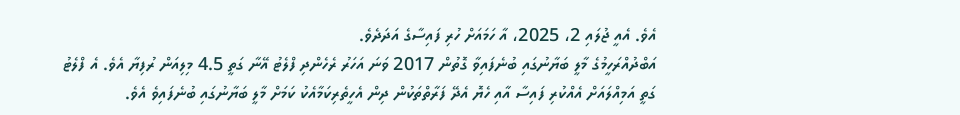އެވެ. އެއީ ޖުލައި 2، 2025، އާ ހަމައަށް ހުރި ފައިސާގެ އަދަދެވެ.
އަބްދުއްރަހީމުގެ މާލީ ބަޔާނުގައި ބުނެފައިވާ ގޮތުން 2017 ވަނަ އަހަރު ރެހެންދި ފްލެޓު އޭނާ ގަތީ 4.5 މިލިއަން ރުފިޔާ އެވެ. އެ ފްލެޓު ގަތީ އަމިއްލައަށް އެއްކުރި ފައިސާ އާއި ހެޔޮ އެދޭ ފަރާތްތަކުން ދިން އެހީތެރިކަމާއެކު ކަމަށް މާލީ ބަޔާނުގައި ބުނެފައިވެ އެވެ.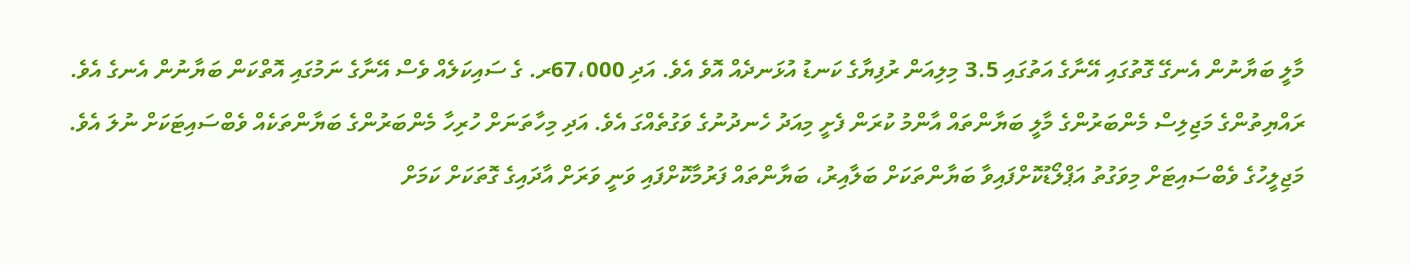މާލީ ބަޔާނުން އެނގޭ ގޮތުގައި އޭނާގެ އަތުގައި 3.5 މިލިއަން ރުފިޔާގެ ކަނޑު އުޅަނދެއް އޮވެ އެވެ. އަދި 67،000ރ. ގެ ސައިކަލެއް ވެސް އޭނާގެ ނަމުގައި އޮތްކަން ބަޔާނުން އެނގެ އެވެ.
ރައްޔިތުންގެ މަޖިލިސް މެންބަރުންގެ މާލީ ބަޔާންތައް އާންމު ކުރަން ފެށީ މިއަދު ހެނދުނުގެ ވަގުތެއްގަ އެވެ. އަދި މިހާތަނަށް ހުރިހާ މެންބަރުންގެ ބަޔާންތަކެއް ވެބްސައިޓަކަށް ނުލަ އެވެ.
މަޖިލީހުގެ ވެބްސައިޓަށް މިވަގުތު އަޕްލޯޑުކޮށްފައިވާ ބަޔާންތަކަށް ބަލާއިރު، ބަޔާންތައް ފަރުމާކޮށްފައި ވަނީ ވަރަށް އާދައިގެ ގޮތަކަށް ކަމަށް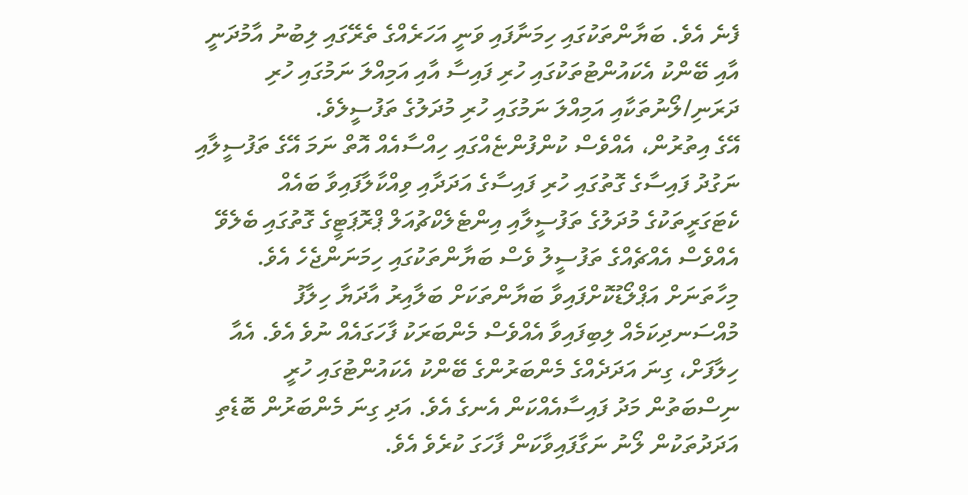ފެނެ އެވެ. ބަޔާންތަކުގައި ހިމަނާފައި ވަނީ އަހަރެއްގެ ތެރޭގައި ލިބުނު އާމުދަނީ އާއި ބޭންކު އެކައުންޓުތަކުގައި ހުރި ފައިސާ އާއި އަމިއްލަ ނަމުގައި ހުރި ދަރަނި/ލޯނުތަކާއި އަމިއްލަ ނަމުގައި ހުރި މުދަލުގެ ތަފުސީލެވެ.
އޭގެ އިތުރުން، އެއްވެސް ކުންފުންޏެއްގައި ހިއްސާއެއް އޮތް ނަމަ އޭގެ ތަފުސީލާއި ނަގުދު ފައިސާގެ ގޮތުގައި ހުރި ފައިސާގެ އަދަދާއި ވިއްކާލާފައިވާ ބައެއް ކެޓަގަރީތަކުގެ މުދަލުގެ ތަފުސީލާއި އިންޓެލެކްޗުއަލް ޕްރޮޕަޓީގެ ގޮތުގައި ބެލެވޭ އެއްވެސް އެއްޗެއްގެ ތަފުސީލު ވެސް ބަޔާންތަކުގައި ހިމަނަންޖެހެ އެވެ.
މިހާތަނަށް އަޕްލޯޑުކޮށްފައިވާ ބަޔާންތަކަށް ބަލާއިރު އާދަޔާ ހިލާފު މުއްސަނދިކަމެއް ލިބިފައިވާ އެއްވެސް މެންބަރަކު ފާހަގައެއް ނުވެ އެވެ. އެއާ ހިލާފަށް، ގިނަ އަދަދެއްގެ މެންބަރުންގެ ބޭންކު އެކައުންޓުގައި ހުރީ ނިސްބަތުން މަދު ފައިސާއެއްކަން އެނގެ އެވެ. އަދި ގިނަ މެންބަރުން ބޮޑެތި އަދަދުތަކުން ލޯނު ނަގާފައިވާކަން ފާހަގަ ކުރެވެ އެވެ.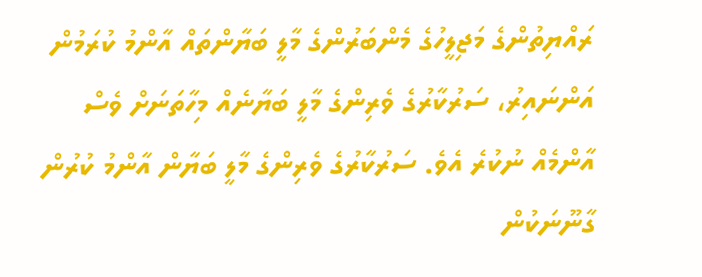ރައްޔިތުންގެ މަޖިލީހުގެ މެންބަރުންގެ މާލީ ބަޔާންތައް އާންމު ކުރަމުން އަންނައިރު، ސަރުކާރުގެ ވެރިންގެ މާލީ ބަޔާނެއް މިހާތަނަށް ވެސް އާންމެއް ނުކުރެ އެވެ. ސަރުކާރުގެ ވެރިންގެ މާލީ ބަޔާން އާންމު ކުރުން ގާނޫނަކުން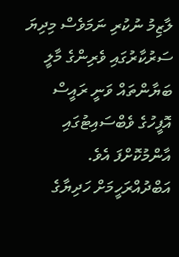ލާޒިމު ނުކުރި ނަމަވެސް މިދިޔަ ސަރުކާރުގައި ވެރިންގެ މާލީ ބަޔާންތައް ވަނީ ރައީސް އޮފީހުގެ ވެބްސައިޓުގައި އާންމުކޮށްފަ އެވެ.
އަބްދުއްރަހީމަށް ހަދިޔާގެ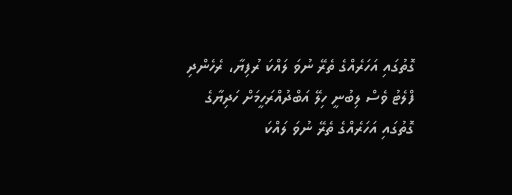ގޮތުގައި އަހަރެއްގެ ތެރޭ ނުވަ ލައްކަ ރުފިޔާ، ރެހެންދި ފްލެޓު ވެސް ލިބުނީ ހިލޭ އަބްދުއްރަހީމަށް ހަދިޔާގެ ގޮތުގައި އަހަރެއްގެ ތެރޭ ނުވަ ލައްކަ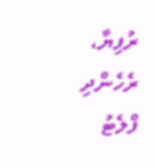ރުފިޔާ، ރެހެންދި ފްލެޓު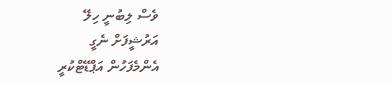ވެސް ލިބުނީ ހިލޭ
އަރުޝީފަށް ނެގީ
އެންމެފަހުން އަޕްޑޭޓްކުރީ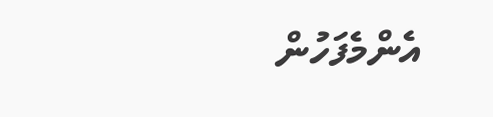އެންމެފަހުން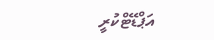އަޕްޑޭޓްކުރީ